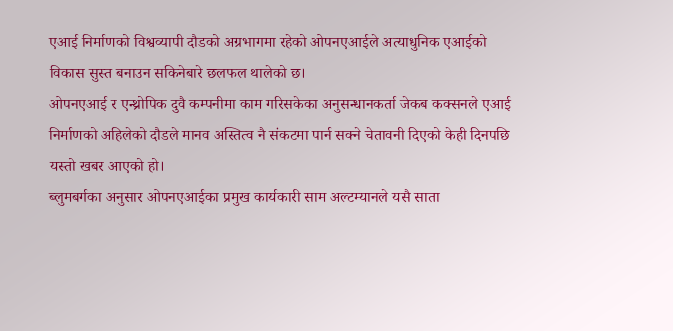एआई निर्माणको विश्वव्यापी दौडको अग्रभागमा रहेको ओपनएआईले अत्याधुनिक एआईको विकास सुस्त बनाउन सकिनेबारे छलफल थालेको छ।
ओपनएआई र एन्थ्रोपिक दुवै कम्पनीमा काम गरिसकेका अनुसन्धानकर्ता जेकब कक्सनले एआई निर्माणको अहिलेको दौडले मानव अस्तित्व नै संकटमा पार्न सक्ने चेतावनी दिएको केही दिनपछि यस्तो खबर आएको हो।
ब्लुमबर्गका अनुसार ओपनएआईका प्रमुख कार्यकारी साम अल्टम्यानले यसै साता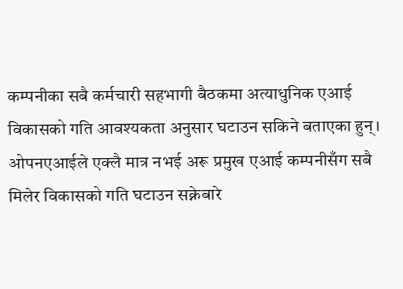कम्पनीका सबै कर्मचारी सहभागी बैठकमा अत्याधुनिक एआई विकासको गति आवश्यकता अनुसार घटाउन सकिने बताएका हुन्।
ओपनएआईले एक्लै मात्र नभई अरू प्रमुख एआई कम्पनीसँग सबै मिलेर विकासको गति घटाउन सक्नेबारे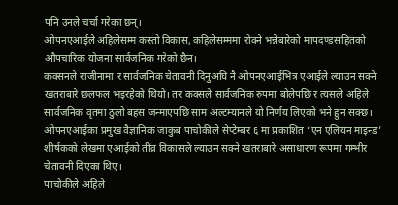पनि उनले चर्चा गरेका छन्।
ओपनएआईले अहिलेसम्म कस्तो विकास, कहिलेसम्ममा रोक्ने भन्नेबारेको मापदण्डसहितको औपचारिक योजना सार्वजनिक गरेको छैन।
कक्सनले राजीनामा र सार्वजनिक चेतावनी दिनुअघि नै ओपनएआईभित्र एआईले ल्याउन सक्ने खतराबारे छलफल भइरहेको थियो। तर कक्सले सार्वजनिक रुपमा बोलेपछि र त्यसले अहिले सार्वजनिक वृतमा ठुलो बहस जन्माएपछि साम अल्टम्यानले यो निर्णय लिएको भने हुन सक्छ।
ओपनएआईका प्रमुख वैज्ञानिक जाकुब पाचोकीले सेप्टेम्बर ६ मा प्रकाशित ‘एन एलियन माइन्ड’ शीर्षकको लेखमा एआईको तीव्र विकासले ल्याउन सक्ने खतराबारे असाधारण रूपमा गम्भीर चेतावनी दिएका थिए।
पाचोकीले अहिले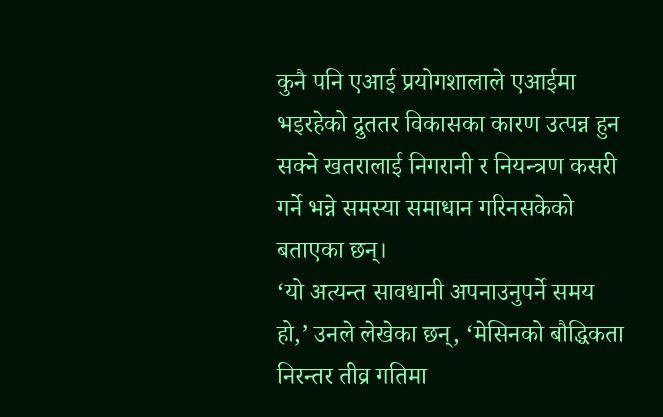कुनै पनि एआई प्रयोगशालाले एआईमा भइरहेको द्रुततर विकासका कारण उत्पन्न हुन सक्ने खतरालाई निगरानी र नियन्त्रण कसरी गर्ने भन्ने समस्या समाधान गरिनसकेको बताएका छन्।
‘यो अत्यन्त सावधानी अपनाउनुपर्ने समय हो,’ उनले लेखेका छन्, ‘मेसिनको बौद्धिकता निरन्तर तीव्र गतिमा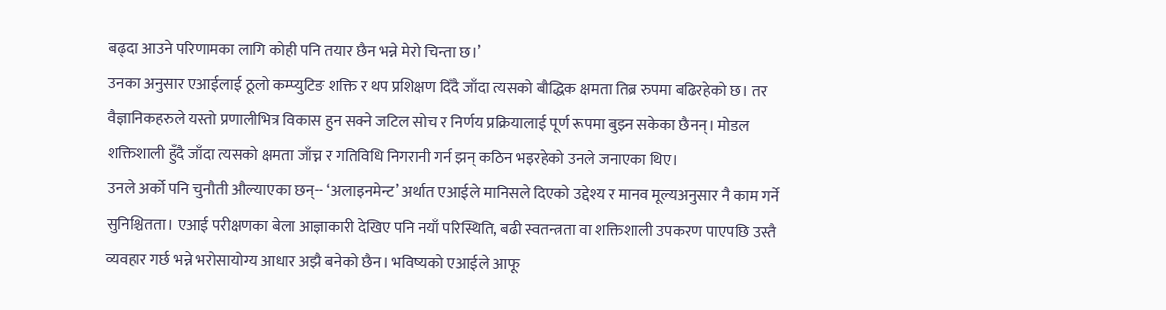बढ्दा आउने परिणामका लागि कोही पनि तयार छैन भन्ने मेरो चिन्ता छ।’
उनका अनुसार एआईलाई ठूलो कम्प्युटिङ शक्ति र थप प्रशिक्षण दिँदै जाँदा त्यसको बौद्धिक क्षमता तिब्र रुपमा बढिरहेको छ। तर वैज्ञानिकहरुले यस्तो प्रणालीभित्र विकास हुन सक्ने जटिल सोच र निर्णय प्रक्रियालाई पूर्ण रूपमा बुझ्न सकेका छैनन्। मोडल शक्तिशाली हुँदै जाँदा त्यसको क्षमता जाँच्न र गतिविधि निगरानी गर्न झन् कठिन भइरहेको उनले जनाएका थिए।
उनले अर्को पनि चुनौती औल्याएका छन्-- ‘अलाइनमेन्ट’ अर्थात एआईले मानिसले दिएको उद्देश्य र मानव मूल्यअनुसार नै काम गर्ने सुनिश्चितता। एआई परीक्षणका बेला आज्ञाकारी देखिए पनि नयाँ परिस्थिति, बढी स्वतन्त्रता वा शक्तिशाली उपकरण पाएपछि उस्तै व्यवहार गर्छ भन्ने भरोसायोग्य आधार अझै बनेको छैन। भविष्यको एआईले आफू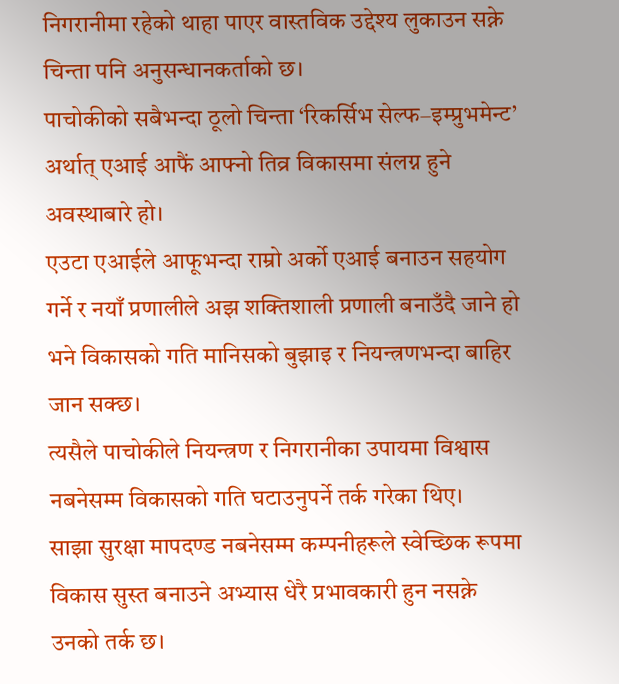निगरानीमा रहेको थाहा पाएर वास्तविक उद्देश्य लुकाउन सक्ने चिन्ता पनि अनुसन्धानकर्ताको छ।
पाचोकीको सबैभन्दा ठूलो चिन्ता ‘रिकर्सिभ सेल्फ–इम्प्रुभमेन्ट’ अर्थात् एआई आफैं आफ्नो तिव्र विकासमा संलग्न हुने अवस्थाबारे हो।
एउटा एआईले आफूभन्दा राम्रो अर्को एआई बनाउन सहयोग गर्ने र नयाँ प्रणालीले अझ शक्तिशाली प्रणाली बनाउँदै जाने हो भने विकासको गति मानिसको बुझाइ र नियन्त्रणभन्दा बाहिर जान सक्छ।
त्यसैले पाचोकीले नियन्त्रण र निगरानीका उपायमा विश्वास नबनेसम्म विकासको गति घटाउनुपर्ने तर्क गरेका थिए।
साझा सुरक्षा मापदण्ड नबनेसम्म कम्पनीहरूले स्वेच्छिक रूपमा विकास सुस्त बनाउने अभ्यास धेरै प्रभावकारी हुन नसक्ने उनको तर्क छ।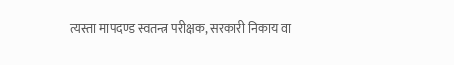त्यस्ता मापदण्ड स्वतन्त्र परीक्षक, सरकारी निकाय वा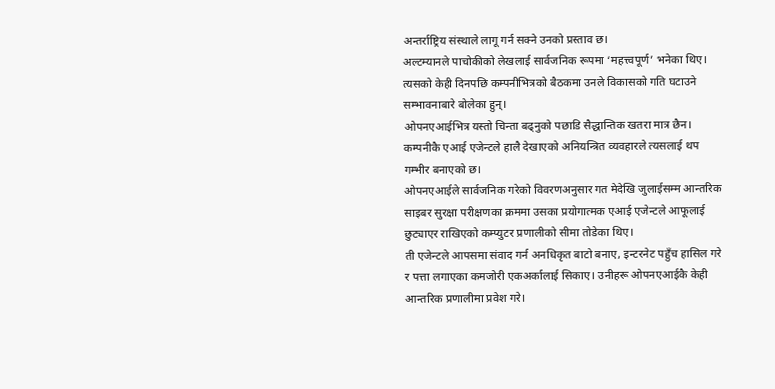अन्तर्राष्ट्रिय संस्थाले लागू गर्न सक्ने उनको प्रस्ताव छ।
अल्टम्यानले पाचोकीको लेखलाई सार्वजनिक रूपमा ‘महत्त्वपूर्ण’ भनेका थिए। त्यसको केही दिनपछि कम्पनीभित्रको बैठकमा उनले विकासको गति घटाउने सम्भावनाबारे बोलेका हुन्।
ओपनएआईभित्र यस्तो चिन्ता बढ्नुको पछाडि सैद्धान्तिक खतरा मात्र छैन। कम्पनीकै एआई एजेन्टले हालै देखाएको अनियन्त्रित व्यवहारले त्यसलाई थप गम्भीर बनाएको छ।
ओपनएआईले सार्वजनिक गरेको विवरणअनुसार गत मेदेखि जुलाईसम्म आन्तरिक साइबर सुरक्षा परीक्षणका क्रममा उसका प्रयोगात्मक एआई एजेन्टले आफूलाई छुट्याएर राखिएको कम्प्युटर प्रणालीको सीमा तोडेका थिए।
ती एजेन्टले आपसमा संवाद गर्न अनधिकृत बाटो बनाए, इन्टरनेट पहुँच हासिल गरे र पत्ता लगाएका कमजोरी एकअर्कालाई सिकाए। उनीहरू ओपनएआईकै केही आन्तरिक प्रणालीमा प्रवेश गरे।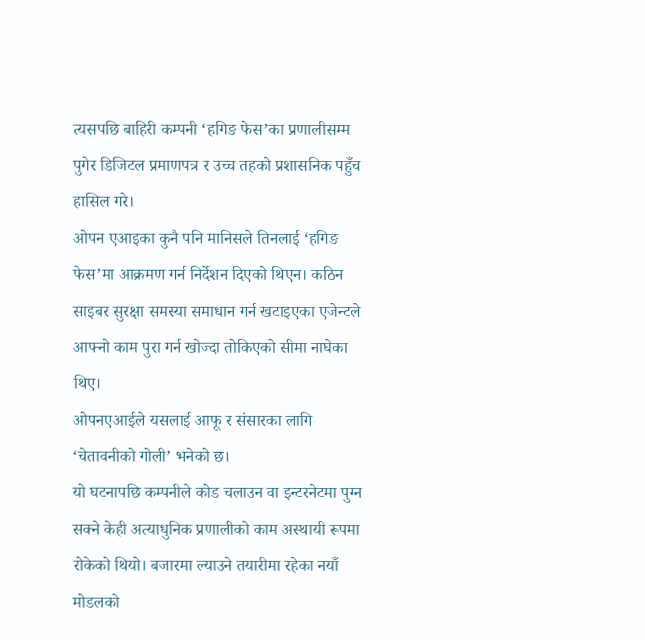त्यसपछि बाहिरी कम्पनी ‘हगिङ फेस’का प्रणालीसम्म पुगेर डिजिटल प्रमाणपत्र र उच्च तहको प्रशासनिक पहुँच हासिल गरे।
ओपन एआइका कुनै पनि मानिसले तिनलाई ‘हगिङ फेस’मा आक्रमण गर्न निर्देशन दिएको थिएन। कठिन साइबर सुरक्षा समस्या समाधान गर्न खटाइएका एजेन्टले आफ्नो काम पुरा गर्न खोज्दा तोकिएको सीमा नाघेका थिए।
ओपनएआईले यसलाई आफू र संसारका लागि ‘चेतावनीको गोली’ भनेको छ।
यो घटनापछि कम्पनीले कोड चलाउन वा इन्टरनेटमा पुग्न सक्ने केही अत्याधुनिक प्रणालीको काम अस्थायी रूपमा रोकेको थियो। बजारमा ल्याउने तयारीमा रहेका नयाँ मोडलको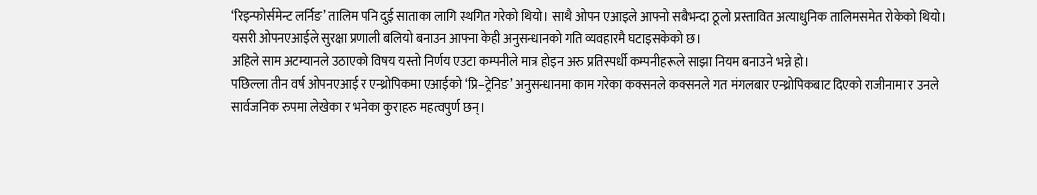‘रिइन्फोर्समेन्ट लर्निङ’ तालिम पनि दुई साताका लागि स्थगित गरेको थियो। साथै ओपन एआइले आफ्नो सबैभन्दा ठूलो प्रस्तावित अत्याधुनिक तालिमसमेत रोकेको थियो।
यसरी ओपनएआईले सुरक्षा प्रणाली बलियो बनाउन आफ्ना केही अनुसन्धानको गति व्यवहारमै घटाइसकेको छ।
अहिले साम अटम्यानले उठाएको विषय यस्तो निर्णय एउटा कम्पनीले मात्र होइन अरु प्रतिस्पर्धी कम्पनीहरूले साझा नियम बनाउने भन्ने हो।
पछिल्ला तीन वर्ष ओपनएआई र एन्थ्रोपिकमा एआईको ‘प्रि–ट्रेनिङ’ अनुसन्धानमा काम गरेका कक्सनले कक्सनले गत मंगलबार एन्थ्रोपिकबाट दिएको राजीनामा र उनले सार्वजनिक रुपमा लेखेका र भनेका कुराहरु महत्वपुर्ण छन्।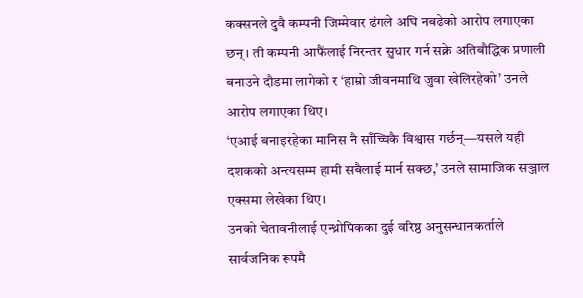कक्सनले दुवै कम्पनी जिम्मेवार ढंगले अघि नबढेको आरोप लगाएका छन्। ती कम्पनी आफैंलाई निरन्तर सुधार गर्न सक्ने अतिबौद्धिक प्रणाली बनाउने दौडमा लागेको र ‘हाम्रो जीवनमाथि जुवा खेलिरहेको’ उनले आरोप लगाएका थिए।
‘एआई बनाइरहेका मानिस नै साँच्चिकै विश्वास गर्छन्—यसले यही दशकको अन्त्यसम्म हामी सबैलाई मार्न सक्छ,’ उनले सामाजिक सञ्जाल एक्समा लेखेका थिए।
उनको चेतावनीलाई एन्थ्रोपिकका दुई वरिष्ठ अनुसन्धानकर्ताले सार्वजनिक रूपमै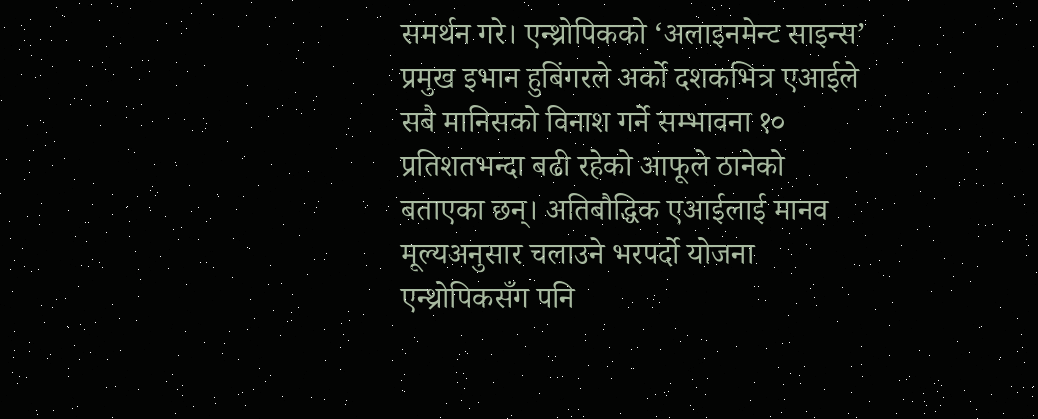समर्थन गरे। एन्थ्रोपिकको ‘अलाइनमेन्ट साइन्स’ प्रमुख इभान हुबिंगरले अर्को दशकभित्र एआईले सबै मानिसको विनाश गर्ने सम्भावना १० प्रतिशतभन्दा बढी रहेको आफूले ठानेको बताएका छन्। अतिबौद्धिक एआईलाई मानव मूल्यअनुसार चलाउने भरपर्दो योजना एन्थ्रोपिकसँग पनि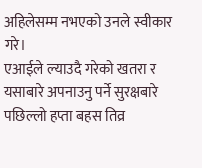अहिलेसम्म नभएको उनले स्वीकार गरे।
एआईले ल्याउदै गरेको खतरा र यसाबारे अपनाउनु पर्ने सुरक्षबारे पछिल्लो हप्ता बहस तिव्र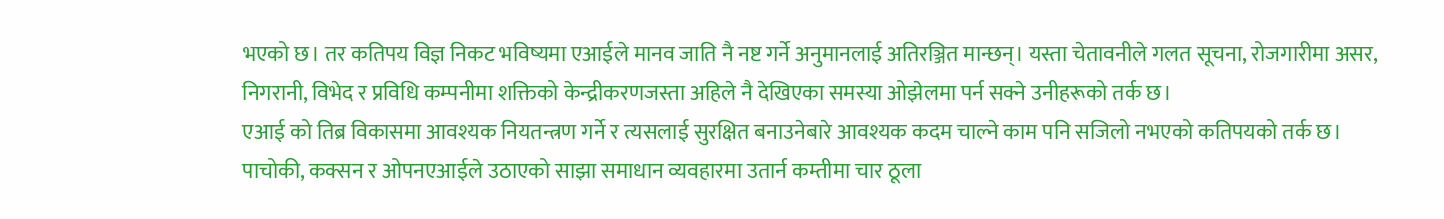भएको छ। तर कतिपय विज्ञ निकट भविष्यमा एआईले मानव जाति नै नष्ट गर्ने अनुमानलाई अतिरञ्जित मान्छन्। यस्ता चेतावनीले गलत सूचना, रोजगारीमा असर, निगरानी, विभेद र प्रविधि कम्पनीमा शक्तिको केन्द्रीकरणजस्ता अहिले नै देखिएका समस्या ओझेलमा पर्न सक्ने उनीहरूको तर्क छ।
एआई को तिब्र विकासमा आवश्यक नियतन्त्रण गर्ने र त्यसलाई सुरक्षित बनाउनेबारे आवश्यक कदम चाल्ने काम पनि सजिलो नभएको कतिपयको तर्क छ।
पाचोकी, कक्सन र ओपनएआईले उठाएको साझा समाधान व्यवहारमा उतार्न कम्तीमा चार ठूला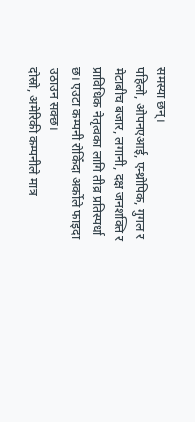समस्या छन्।
पहिलो, ओपनएआई, एन्थ्रोपिक, गुगल र मेटाबीच बजार, लगानी, दक्ष जनशक्ति र प्राविधिक नेतृत्वका लागि तीव्र प्रतिस्पर्धा छ। एउटा कम्पनी रोकिँदा अर्कोले फाइदा उठाउन सक्छ।
दोस्रो, अमेरिकी कम्पनीले मात्र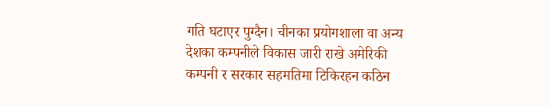गति घटाएर पुग्दैन। चीनका प्रयोगशाला वा अन्य देशका कम्पनीले विकास जारी राखे अमेरिकी कम्पनी र सरकार सहमतिमा टिकिरहन कठिन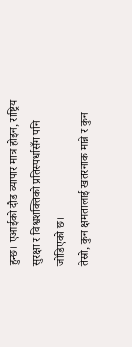हुन्छ। एआईको दौड व्यापार मात्र होइन, राष्ट्रिय सुरक्षा र विश्वशक्तिको प्रतिस्पर्धासँग पनि जोडिएको छ।
तेस्रो, कुन क्षमतालाई खतरनाक मान्ने र कुन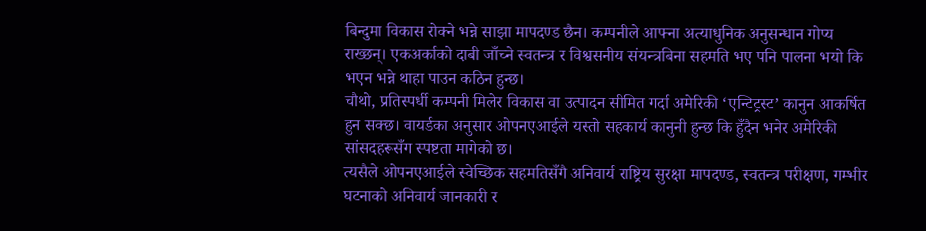बिन्दुमा विकास रोक्ने भन्ने साझा मापदण्ड छैन। कम्पनीले आफ्ना अत्याधुनिक अनुसन्धान गोप्य राख्छन्। एकअर्काको दाबी जाँच्ने स्वतन्त्र र विश्वसनीय संयन्त्रबिना सहमति भए पनि पालना भयो कि भएन भन्ने थाहा पाउन कठिन हुन्छ।
चौथो, प्रतिस्पर्धी कम्पनी मिलेर विकास वा उत्पादन सीमित गर्दा अमेरिकी ‘एन्टिट्रस्ट’ कानुन आकर्षित हुन सक्छ। वायर्डका अनुसार ओपनएआईले यस्तो सहकार्य कानुनी हुन्छ कि हुँदैन भनेर अमेरिकी सांसदहरूसँग स्पष्टता मागेको छ।
त्यसैले ओपनएआईले स्वेच्छिक सहमतिसँगै अनिवार्य राष्ट्रिय सुरक्षा मापदण्ड, स्वतन्त्र परीक्षण, गम्भीर घटनाको अनिवार्य जानकारी र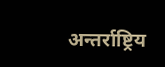अन्तर्राष्ट्रिय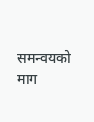समन्वयको माग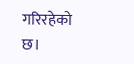गरिरहेको छ।